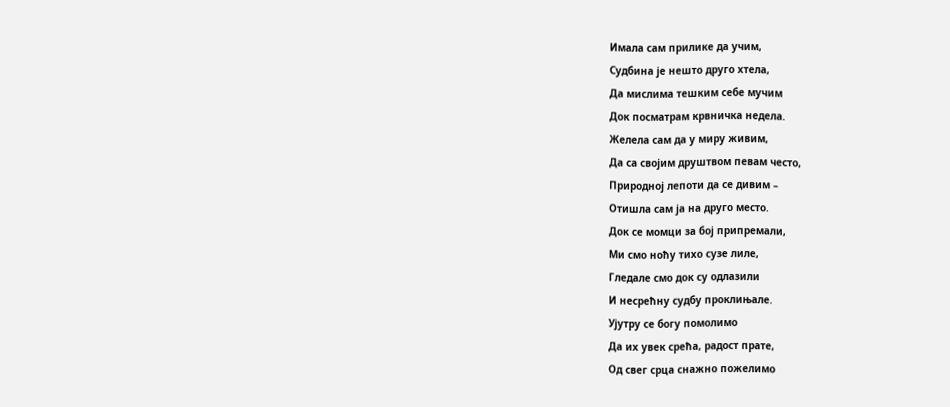Имала сам прилике да учим,
Судбина је нешто друго хтела,
Да мислима тешким себе мучим
Док посматрам крвничка недела.
Желела сам да у миру живим,
Да са својим друштвом певам често,
Природној лепоти да се дивим –
Отишла сам ја на друго место.
Док се момци за бој припремали,
Ми смо ноћу тихо сузе лиле,
Гледале смо док су одлазили
И несрећну судбу проклињале.
Ујутру се богу помолимо
Да их увек срећа, радост прате,
Од свег срца снажно пожелимо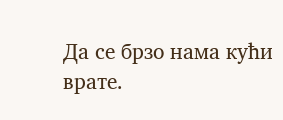Да се брзо нама кући врате.